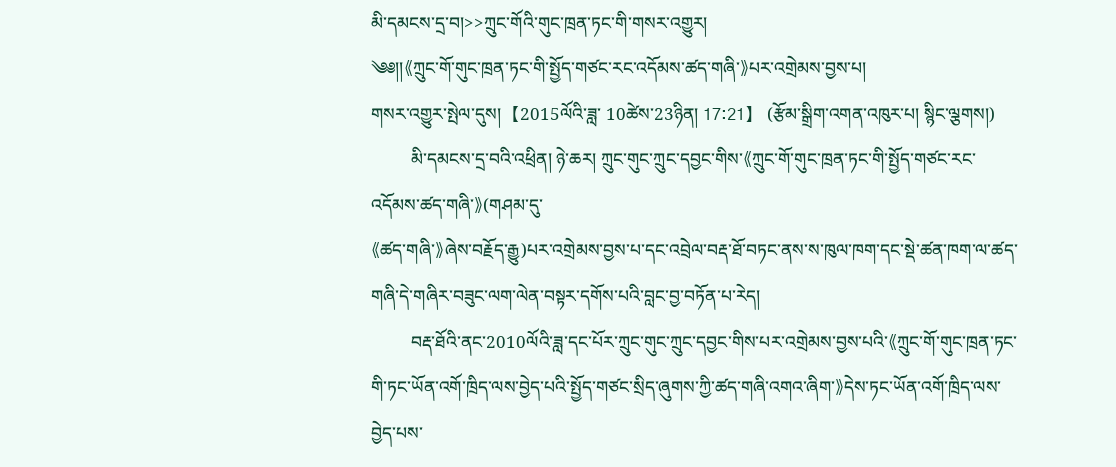མི་དམངས་དྲ་བ།>>ཀྲུང་གོའི་གུང་ཁྲན་ཏང་གི་གསར་འགྱུར།
༄༅།།《ཀྲུང་གོ་གུང་ཁྲན་ཏང་གི་སྤྱོད་གཙང་རང་འདོམས་ཚད་གཞི་》པར་འགྲེམས་བྱས་པ།
གསར་འགྱུར་སྤེལ་དུས།  【2015ལོའི་ཟླ་ 10ཚེས་23ཉིན། 17:21】   (རྩོམ་སྒྲིག་འགན་འཁུར་པ། སྙིང་ལྕགས།)
         མི་དམངས་དྲ་བའི་འཕྲིན། ཉེ་ཆར། ཀྲུང་གུང་ཀྲུང་དབྱང་གིས་《ཀྲུང་གོ་གུང་ཁྲན་ཏང་གི་སྤྱོད་གཙང་རང་འདོམས་ཚད་གཞི་》(གཤམ་དུ་
《ཚད་གཞི་》ཞེས་བརྗོད་རྒྱུ)པར་འགྲེམས་བྱས་པ་དང་འབྲེལ་བརྡ་ཐོ་བཏང་ནས་ས་ཁུལ་ཁག་དང་སྡེ་ཚན་ཁག་ལ་ཚད་གཞི་དེ་གཞིར་བཟུང་ལག་ལེན་བསྟར་དགོས་པའི་བླང་བྱ་བཏོན་པ་རེད།
         བརྡ་ཐོའི་ནང་2010ལོའི་ཟླ་དང་པོར་ཀྲུང་གུང་ཀྲུང་དབྱང་གིས་པར་འགྲེམས་བྱས་པའི་《ཀྲུང་གོ་གུང་ཁྲན་ཏང་གི་ཏང་ཡོན་འགོ་ཁྲིད་ལས་བྱེད་པའི་སྤྱོད་གཙང་སྲིད་ཞུགས་ཀྱི་ཚད་གཞི་འགའ་ཞིག་》དེས་ཏང་ཡོན་འགོ་ཁྲིད་ལས་བྱེད་པས་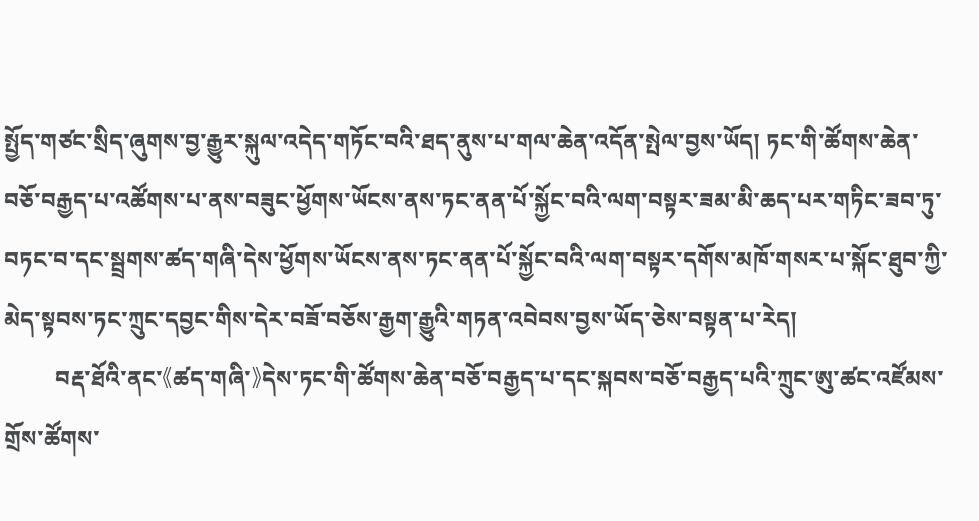སྤྱོད་གཙང་སྲིད་ཞུགས་བྱ་རྒྱུར་སྐུལ་འདེད་གཏོང་བའི་ཐད་ནུས་པ་གལ་ཆེན་འདོན་སྤེལ་བྱས་ཡོད། ཏང་གི་ཚོགས་ཆེན་བཅོ་བརྒྱད་པ་འཚོགས་པ་ནས་བཟུང་ཕྱོགས་ཡོངས་ནས་ཏང་ནན་པོ་སྐྱོང་བའི་ལག་བསྟར་ཟམ་མི་ཆད་པར་གཏིང་ཟབ་ཏུ་བཏང་བ་དང་སྦྲགས་ཚད་གཞི་དེས་ཕྱོགས་ཡོངས་ནས་ཏང་ནན་པོ་སྐྱོང་བའི་ལག་བསྟར་དགོས་མཁོ་གསར་པ་སྐོང་ཐུབ་ཀྱི་མེད་སྟབས་ཏང་ཀྲུང་དབྱང་གིས་དེར་བཟོ་བཅོས་རྒྱག་རྒྱུའི་གཏན་འབེབས་བྱས་ཡོད་ཅེས་བསྟན་པ་རེད།
         བརྡ་ཐོའི་ནང་《ཚད་གཞི་》དེས་ཏང་གི་ཚོགས་ཆེན་བཅོ་བརྒྱད་པ་དང་སྐབས་བཅོ་བརྒྱད་པའི་ཀྲུང་ཨུ་ཚང་འཛོམས་གྲོས་ཚོགས་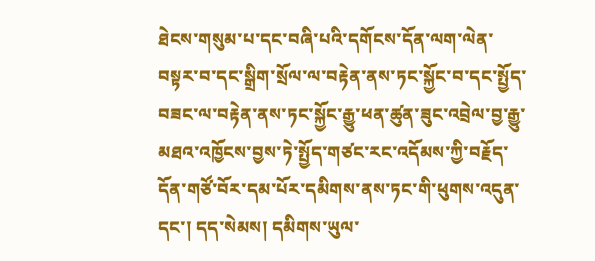ཐེངས་གསུམ་པ་དང་བཞི་པའི་དགོངས་དོན་ལག་ལེན་བསྟར་བ་དང་སྒྲིག་སྲོལ་ལ་བརྟེན་ནས་ཏང་སྐྱོང་བ་དང་སྤྱོད་བཟང་ལ་བརྟེན་ནས་ཏང་སྐྱོང་རྒྱུ་ཕན་ཚུན་ཟུང་འབྲེལ་བྱ་རྒྱུ་མཐའ་འཁྱོངས་བྱས་ཏེ་སྤྱོད་གཙང་རང་འདོམས་ཀྱི་བརྗོད་དོན་གཙོ་བོར་དམ་པོར་དམིགས་ནས་ཏང་གི་ཕུགས་འདུན་དང་། དད་སེམས། དམིགས་ཡུལ་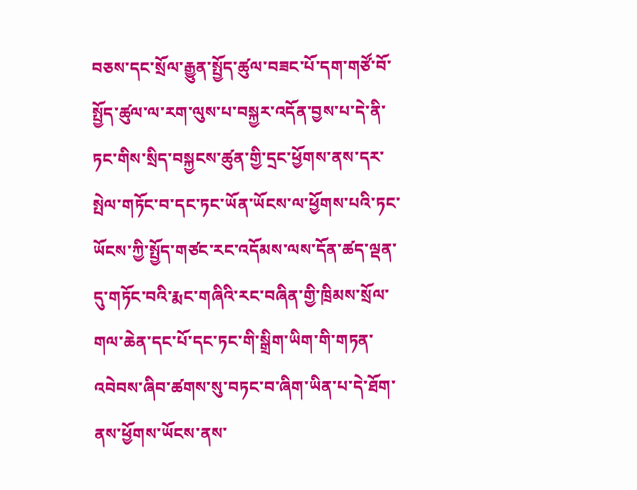བཅས་དང་སྲོལ་རྒྱུན་སྤྱོད་ཚུལ་བཟང་པོ་དག་གཙོ་བོ་སྤྱོད་ཚུལ་ལ་རག་ལུས་པ་བསྐྱར་འདོན་བྱས་པ་དེ་ནི་ཏང་གིས་སྲིད་བསྐྱངས་ཚུན་གྱི་དྲང་ཕྱོགས་ནས་དར་སྤེལ་གཏོང་བ་དང་ཏང་ཡོན་ཡོངས་ལ་ཕྱོགས་པའི་ཏང་ཡོངས་ཀྱི་སྤྱོད་གཙང་རང་འདོམས་ལས་དོན་ཚད་ལྡན་དུ་གཏོང་བའི་རྨང་གཞིའི་རང་བཞིན་གྱི་ཁྲིམས་སྲོལ་གལ་ཆེན་དང་པོ་དང་ཏང་གི་སྒྲིག་ཡིག་གི་གཏན་འབེབས་ཞིབ་ཚགས་སུ་བཏང་བ་ཞིག་ཡིན་པ་དེ་ཐོག་ནས་ཕྱོགས་ཡོངས་ནས་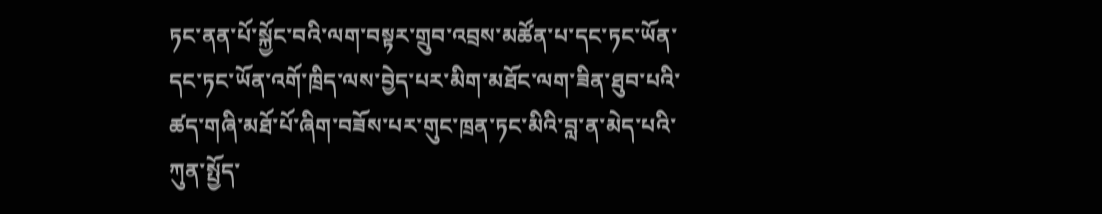ཏང་ནན་པོ་སྐྱོང་བའི་ལག་བསྟར་གྲུབ་འབྲས་མཚོན་པ་དང་ཏང་ཡོན་དང་ཏང་ཡོན་འགོ་ཁྲིད་ལས་བྱེད་པར་མིག་མཐོང་ལག་ཟིན་ཐུབ་པའི་ཚད་གཞི་མཐོ་པོ་ཞིག་བཟོས་པར་གུང་ཁྲན་ཏང་མིའི་བླ་ན་མེད་པའི་ཀུན་སྤྱོད་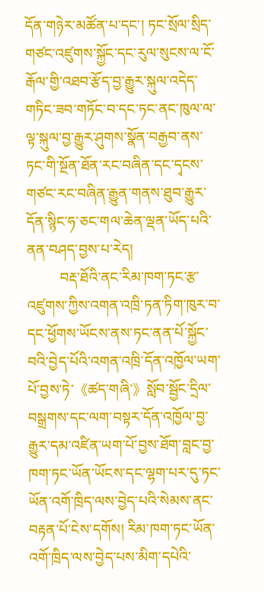དོན་གཉེར་མཚོན་པ་དང་། ཏང་སྲོལ་སྲིད་གཙང་འཛུགས་སྐྱོང་དང་རུལ་སུངས་ལ་ངོ་རྒོལ་གྱི་འཐབ་རྩོད་བྱ་རྒྱུར་སྐུལ་འདེད་གཏིང་ཟབ་གཏོང་བ་དང་ཏང་ནང་ཁུལ་ལ་ལྟ་སྐུལ་བྱ་རྒྱུར་ཤུགས་སྣོན་བརྒྱབ་ནས་ཏང་གི་སྔོན་ཐོན་རང་བཞིན་དང་དྭངས་གཙང་རང་བཞིན་རྒྱུན་གནས་ཐུབ་རྒྱུར་དོན་སྙིང་ཧ་ཅང་གལ་ཆེན་ལྡན་ཡོད་པའི་ནན་བཤད་བྱས་པ་རེད།
         བརྡ་ཐོའི་ནང་རིམ་ཁག་ཏང་རྩ་འཛུགས་ཀྱིས་འགན་འཁྲི་ཏན་ཏིག་ཁུར་བ་དང་ཕྱོགས་ཡོངས་ནས་ཏང་ནན་པོ་སྐྱོང་བའི་བྱེད་པོའི་འགན་འཁྲི་དོན་འཁྱོལ་ཡག་པོ་བྱས་ཏེ་《ཚད་གཞི་》སློབ་སྦྱོང་དྲིལ་བསྒྲགས་དང་ལག་བསྟར་དོན་འཁྱོལ་བྱ་རྒྱུར་དམ་འཛིན་ཡག་པོ་བྱས་ཐོག་བླང་བྱ་ཁག་ཏང་ཡོན་ཡོངས་དང་ལྷག་པར་དུ་ཏང་ཡོན་འགོ་ཁྲིད་ལས་བྱེད་པའི་སེམས་ནང་བརྟན་པོ་ངེས་དགོས། རིམ་ཁག་ཏང་ཡོན་འགོ་ཁྲིད་ལས་བྱེད་པས་མིག་དཔེའི་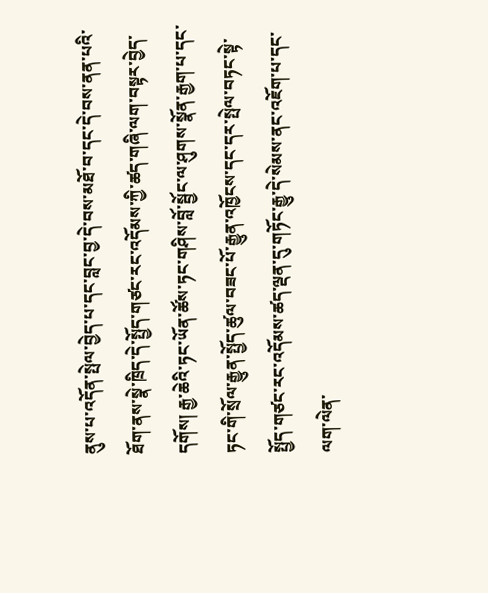ནུས་པ་འདོན་སྤེལ་བྱེད་པ་དང་བླང་བྱ་དེ་བས་མཐོ་བ་དང་དེ་བས་ནན་པའི་ཐོག་ནས་སྣེ་ཁྲིད་དེ་སྤྱོད་གཙང་རང་འདོམས་ཀྱི་ཚད་གཞི་ལག་བསྟར་བྱེད་དགོས། རྒྱ་ཆེའི་ཏང་ཡོན་ཚོས་ཏང་གཤིས་བློ་སྦྱོང་ལ་ཤུགས་སྣོན་རྒྱག་པ་དང་ཏང་གི་སྲོལ་རྒྱུན་སྤྱོད་ཚུལ་བཟང་པོ་རྒྱུན་འཁྱོངས་དང་དར་སྤེལ་བཏང་སྟེ་སྤྱོད་གཙང་རང་འདོམས་ཚད་ལྡན་དུ་གཏོང་རྒྱུ་དེ་སེམས་ནང་འཇོག་པ་དང་ལག་ལེན་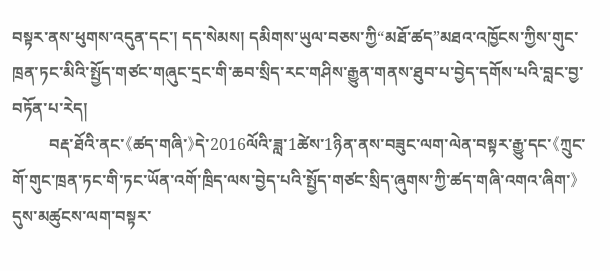བསྟར་ནས་ཕུགས་འདུན་དང་། དད་སེམས། དམིགས་ཡུལ་བཅས་ཀྱི“མཐོ་ཚད”མཐའ་འཁྱོངས་ཀྱིས་གུང་ཁྲན་ཏང་མིའི་སྤྱོད་གཙང་གཞུང་དྲང་གི་ཆབ་སྲིད་རང་གཤིས་རྒྱུན་གནས་ཐུབ་པ་བྱེད་དགོས་པའི་བླང་བྱ་བཏོན་པ་རེད།
         བརྡ་ཐོའི་ནང་《ཚད་གཞི་》དེ་2016ལོའི་ཟླ་1ཚེས་1ཉིན་ནས་བཟུང་ལག་ལེན་བསྟར་རྒྱུ་དང་《ཀྲུང་གོ་གུང་ཁྲན་ཏང་གི་ཏང་ཡོན་འགོ་ཁྲིད་ལས་བྱེད་པའི་སྤྱོད་གཙང་སྲིད་ཞུགས་ཀྱི་ཚད་གཞི་འགའ་ཞིག་》དུས་མཚུངས་ལག་བསྟར་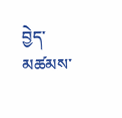བྱེད་མཚམས་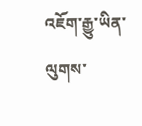འཇོག་རྒྱུ་ཡིན་ལུགས་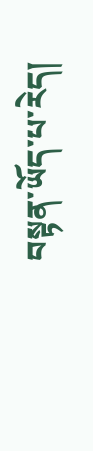བསྟན་ཡོད་པ་རེད།